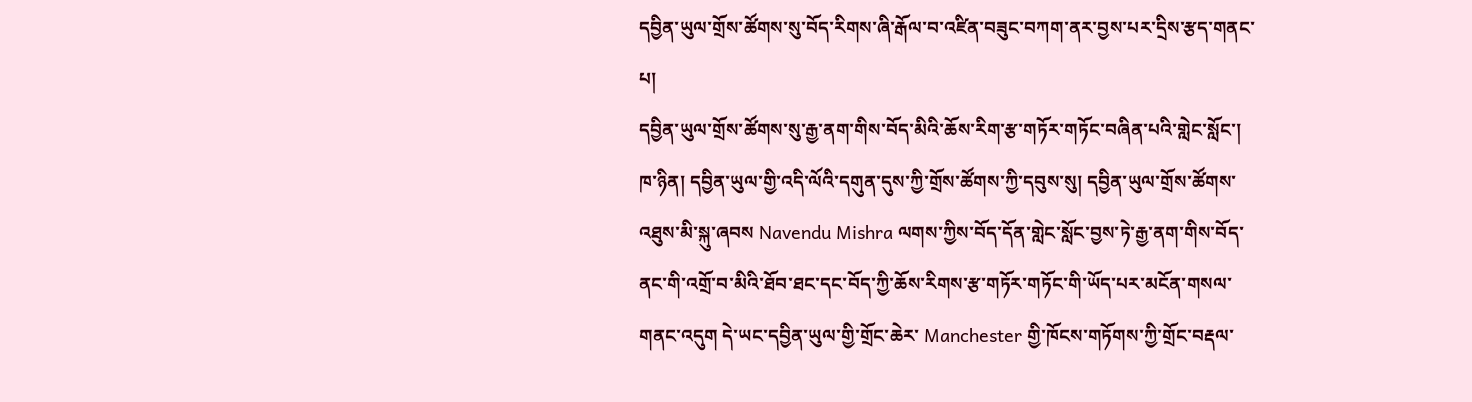དབྱིན་ཡུལ་གྲོས་ཚོགས་སུ་བོད་རིགས་ཞི་རྒོལ་བ་འཛིན་བཟུང་བཀག་ནར་བྱས་པར་དྲིས་རྩད་གནང་པ།
དབྱིན་ཡུལ་གྲོས་ཚོགས་སུ་རྒྱ་ནག་གིས་བོད་མིའི་ཆོས་རིག་རྩ་གཏོར་གཏོང་བཞིན་པའི་གླེང་སློང་།
ཁ་ཉིན། དབྱིན་ཡུལ་གྱི་འདི་ལོའི་དགུན་དུས་ཀྱི་གྲོས་ཚོགས་ཀྱི་དབུས་སུ། དབྱིན་ཡུལ་གྲོས་ཚོགས་འཐུས་མི་སྐུ་ཞབས Navendu Mishra ལགས་ཀྱིས་བོད་དོན་གླེང་སློང་བྱས་ཏེ་རྒྱ་ནག་གིས་བོད་ནང་གི་འགྲོ་བ་མིའི་ཐོབ་ཐང་དང་བོད་ཀྱི་ཆོས་རིགས་རྩ་གཏོར་གཏོང་གི་ཡོད་པར་མངོན་གསལ་གནང་འདུག དེ་ཡང་དབྱིན་ཡུལ་གྱི་གྲོང་ཆེར་ Manchester གྱི་ཁོངས་གཏོགས་ཀྱི་གྲོང་བརྡལ་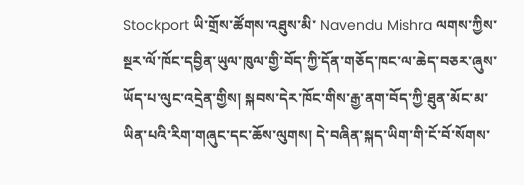Stockport ཡི་གྲོས་ཚོགས་འཐུས་མི་ Navendu Mishra ལགས་ཀྱིས་སྔར་ལོ་ཁོང་དབྱིན་ཡུལ་ཁུལ་གྱི་བོད་ཀྱི་དོན་གཅོད་ཁང་ལ་ཆེད་བཅར་ཞུས་ཡོད་པ་ལུང་འདྲེན་གྱིས། སྐབས་དེར་ཁོང་གིས་རྒྱ་ནག་བོད་ཀྱི་ཐུན་མོང་མ་ཡིན་པའི་རིག་གཞུང་དང་ཆོས་ལུགས། དེ་བཞིན་སྐད་ཡིག་གི་ངོ་བོ་སོགས་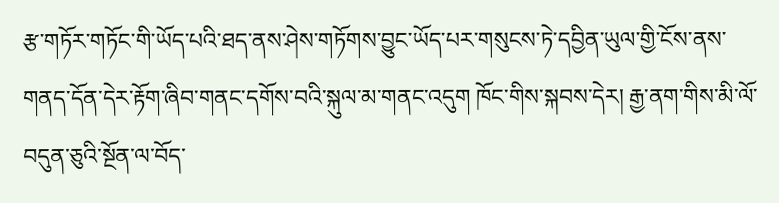རྩ་གཏོར་གཏོང་གི་ཡོད་པའི་ཐད་ནས་ཤེས་གཏོགས་བྱུང་ཡོད་པར་གསུངས་ཏེ་དབྱིན་ཡུལ་གྱི་ངོས་ནས་གནད་དོན་དེར་རྟོག་ཞིབ་གནང་དགོས་བའི་སྐུལ་མ་གནང་འདུག ཁོང་གིས་སྐབས་དེར། རྒྱ་ནག་གིས་མི་ལོ་བདུན་ཅུའི་སྔོན་ལ་བོད་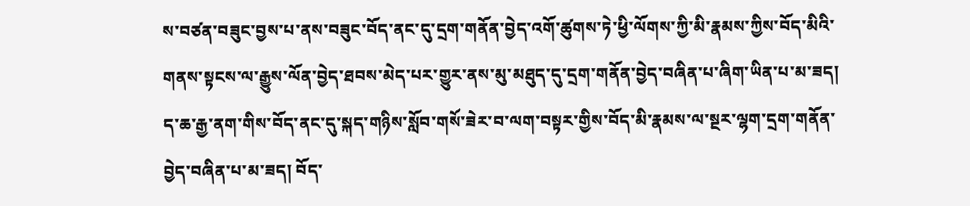ས་བཙན་བཟུང་བྱས་པ་ནས་བཟུང་བོད་ནང་དུ་དྲག་གནོན་བྱེད་འགོ་ཚུགས་ཏེ་ཕྱི་ལོགས་ཀྱི་མི་རྣམས་ཀྱིས་བོད་མིའི་གནས་སྟངས་ལ་རྒྱུས་ལོན་བྱེད་ཐབས་མེད་པར་གྱུར་ནས་མུ་མཐུད་དུ་དྲག་གནོན་བྱེད་བཞིན་པ་ཞིག་ཡིན་པ་མ་ཟད། ད་ཆ་རྒྱ་ནག་གིས་བོད་ནང་དུ་སྐད་གཉིས་སློབ་གསོ་ཟེར་བ་ལག་བསྟར་གྱིས་བོད་མི་རྣམས་ལ་སྔར་ལྷག་དྲག་གནོན་བྱེད་བཞིན་པ་མ་ཟད། བོད་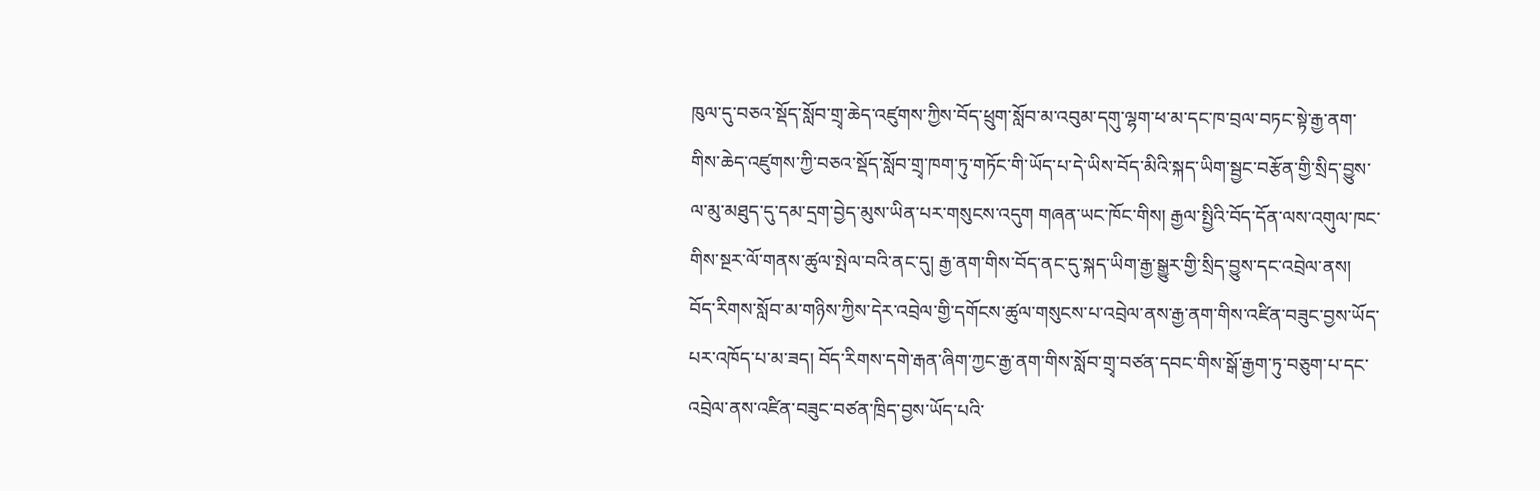ཁུལ་དུ་བཅའ་སྡོད་སློབ་གྲྭ་ཆེད་འཛུགས་ཀྱིས་བོད་ཕྲུག་སློབ་མ་འབུམ་དགུ་ལྷག་ཕ་མ་དང་ཁ་བྲལ་བཏང་སྟེ་རྒྱ་ནག་གིས་ཆེད་འཛུགས་ཀྱི་བཅའ་སྡོད་སློབ་གྲྭ་ཁག་ཏུ་གཏོང་གི་ཡོད་པ་དེ་ཡིས་བོད་མིའི་སྐད་ཡིག་སྦྱང་བརྩོན་གྱི་སྲིད་བྱུས་ལ་མུ་མཐུད་དུ་དམ་དྲག་བྱེད་མུས་ཡིན་པར་གསུངས་འདུག གཞན་ཡང་ཁོང་གིས། རྒྱལ་སྤྱིའི་བོད་དོན་ལས་འགུལ་ཁང་གིས་སྔར་ལོ་གནས་ཚུལ་སྤེལ་བའི་ནང་དུ། རྒྱ་ནག་གིས་བོད་ནང་དུ་སྐད་ཡིག་རྒྱ་སྒྱུར་གྱི་སྲིད་བྱུས་དང་འབྲེལ་ནས། བོད་རིགས་སློབ་མ་གཉིས་ཀྱིས་དེར་འབྲེལ་གྱི་དགོངས་ཚུལ་གསུངས་པ་འབྲེལ་ནས་རྒྱ་ནག་གིས་འཛིན་བཟུང་བྱས་ཡོད་པར་འཁོད་པ་མ་ཟད། བོད་རིགས་དགེ་རྒན་ཞིག་ཀྱང་རྒྱ་ནག་གིས་སློབ་གྲྭ་བཙན་དབང་གིས་སྒོ་རྒྱག་ཏུ་བཅུག་པ་དང་འབྲེལ་ནས་འཛིན་བཟུང་བཙན་ཁྲིད་བྱས་ཡོད་པའི་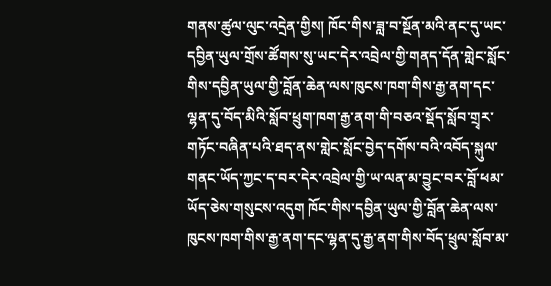གནས་ཚུལ་ལུང་འདྲེན་གྱིས། ཁོང་གིས་ཟླ་བ་སྔོན་མའི་ནང་དུ་ཡང་དབྱིན་ཡུལ་གྲོས་ཚོགས་སུ་ཡང་དེར་འབྲེལ་གྱི་གནད་དོན་གླེང་སློང་གིས་དབྱིན་ཡུལ་གྱི་བློན་ཆེན་ལས་ཁུངས་ཁག་གིས་རྒྱ་ནག་དང་ལྷན་དུ་བོད་མིའི་སློབ་ཕྲུག་ཁག་རྒྱ་ནག་གི་བཅའ་སྡོད་སློབ་གྲྭར་གཏོང་བཞིན་པའི་ཐད་ནས་གླེང་སློང་བྱེད་དགོས་བའི་འབོད་སྐུལ་གནང་ཡོད་ཀྱང་ད་བར་དེར་འབྲེལ་གྱི་ཡ་ལན་མ་བྱུང་བར་བློ་ཕམ་ཡོད་ཅེས་གསུངས་འདུག ཁོང་གིས་དབྱིན་ཡུལ་གྱི་བློན་ཆེན་ལས་ཁུངས་ཁག་གིས་རྒྱ་ནག་དང་ལྷན་དུ་རྒྱ་ནག་གིས་བོད་ཕྲུལ་སློབ་མ་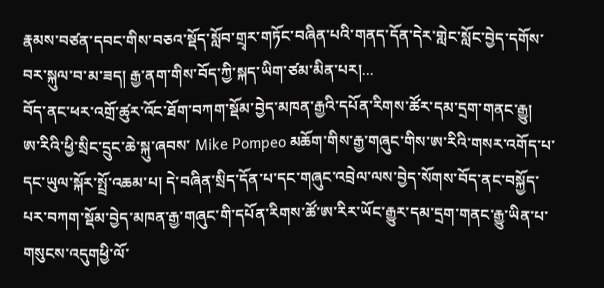རྣམས་བཙན་དབང་གིས་བཅའ་སྡོད་སློབ་གྲྭར་གཏོང་བཞིན་པའི་གནད་དོན་དེར་གླེང་སློང་བྱེད་དགོས་བར་སྐུལ་བ་མ་ཟད། རྒྱ་ནག་གིས་བོད་ཀྱི་སྐད་ཡིག་ཙམ་མིན་པར།...
བོད་ནང་ཕར་འགྲོ་ཚུར་འོང་ཐོག་བཀག་སྡོམ་བྱེད་མཁན་རྒྱའི་དཔོན་རིགས་ཚོར་དམ་དྲག་གནང་རྒྱུ།
ཨ་རིའི་ཕྱི་སྲིང་དྲུང་ཆེ་སྐུ་ཞབས་ Mike Pompeo མཆོག་གིས་རྒྱ་གཞུང་གིས་ཨ་རིའི་གསར་འགོད་པ་དང་ཡུལ་སྐོར་སྤྲོ་འཆམ་པ། དེ་བཞིན་སྲིད་དོན་པ་དང་གཞུང་འབྲེལ་ལས་བྱེད་སོགས་བོད་ནང་བསྐྱོད་པར་བཀག་སྡོམ་བྱེད་མཁན་རྒྱ་གཞུང་གི་དཔོན་རིགས་ཚོ་ཨ་རིར་ཡོང་རྒྱུར་དམ་དྲག་གནང་རྒྱུ་ཡིན་པ་གསུངས་འདུགཕྱི་ལོ་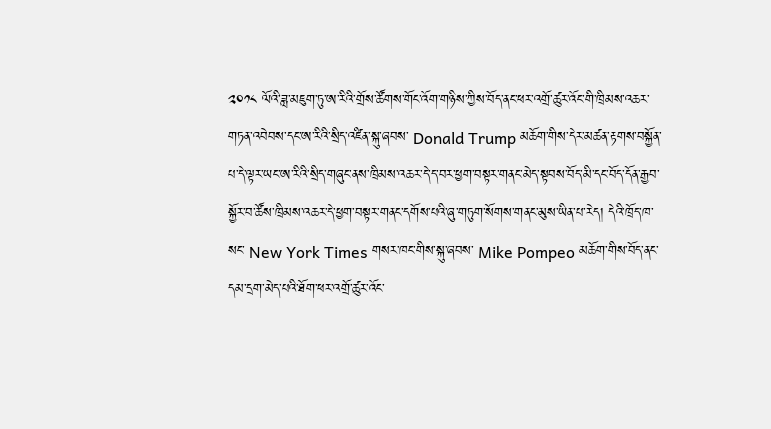༢༠༡༨ ལོའི་ཟླ་མཇུག་ཏུ་ཨ་རིའི་གྲོས་ཚོགས་གོང་འོག་གཉིས་ཀྱིས་བོད་ནང་ཕར་འགྲོ་ཚུར་འོང་གི་ཁྲིམས་འཆར་གཏན་འབེབས་དང་ཨ་རིའི་སྲིད་འཛིན་སྐུ་ཞབས་ Donald Trump མཆོག་གིས་དེར་མཚན་རྟགས་བསྐྱོན་པ་དེ་ལྟར་ཡང་ཨ་རིའི་སྲིད་གཞུང་ནས་ཁྲིམས་འཆར་དེ་ད་བར་ཕྱག་བསྟར་གནང་མེད་སྟབས་བོད་མི་དང་བོད་དོན་རྒྱབ་སྐྱོར་བ་ཚོས་ཁྲིམས་འཆར་དེ་ཕྱག་བསྟར་གནང་དགོས་པའི་ཞུ་གཏུག་སོགས་གནང་མུས་ཡིན་པ་རེད། དེའི་ཁྲོད་ཁ་སང་ New York Times གསར་ཁང་གིས་སྐུ་ཞབས་ Mike Pompeo མཆོག་གིས་བོད་ནང་དམ་དྲག་མེད་པའི་ཐོག་ཕར་འགྲོ་ཚུར་འོང་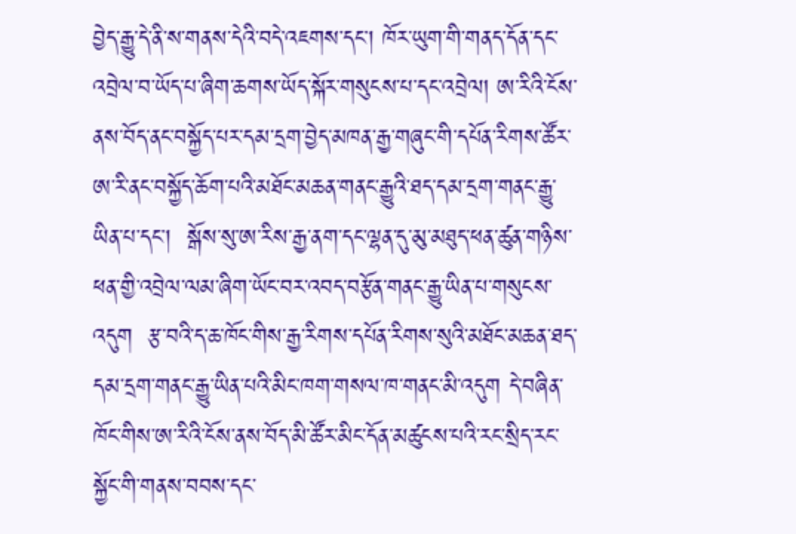བྱེད་རྒྱུ་དེ་ནི་ས་གནས་དེའི་བདེ་འཇགས་དང་། ཁོར་ཡུག་གི་གནད་དོན་དང་འབྲེལ་བ་ཡོད་པ་ཞིག་ཆགས་ཡོད་སྐོར་གསུངས་པ་དང་འབྲེལ། ཨ་རིའི་ངོས་ནས་བོད་ནང་བསྐྱོད་པར་དམ་དྲག་བྱེད་མཁན་རྒྱ་གཞུང་གི་དཔོན་རིགས་ཚོར་ཨ་རི་ནང་བསྐྱོད་ཆོག་པའི་མཐོང་མཆན་གནང་རྒྱུའི་ཐད་དམ་དྲག་གནང་རྒྱུ་ཡིན་པ་དང་།  སྒོས་སུ་ཨ་རིས་རྒྱ་ནག་དང་ལྷན་དུ་མུ་མཐུད་ཕན་ཚུན་གཉིས་ཕན་གྱི་འབྲེལ་ལམ་ཞིག་ཡོང་བར་འབད་བརྩོན་གནང་རྒྱུ་ཡིན་པ་གསུངས་འདུག  རྩ་བའི་ད་ཆ་ཁོང་གིས་རྒྱ་རིགས་དཔོན་རིགས་སུའི་མཐོང་མཆན་ཐད་དམ་དྲག་གནང་རྒྱུ་ཡིན་པའི་མིང་ཁག་གསལ་ཁ་གནང་མི་འདུག དེ་བཞིན་ཁོང་གིས་ཨ་རིའི་ངོས་ནས་བོད་མི་ཚོར་མིང་དོན་མཚུངས་པའི་རང་སྲིད་རང་སྐྱོང་གི་གནས་བབས་དང་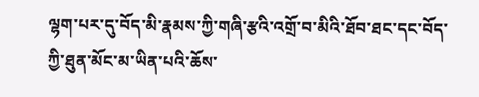ལྷག་པར་དུ་བོད་མི་རྣམས་ཀྱི་གཞི་རྩའི་འགྲོ་བ་མིའི་ཐོབ་ཐང་དང་བོད་ཀྱི་ཐུན་མོང་མ་ཡིན་པའི་ཆོས་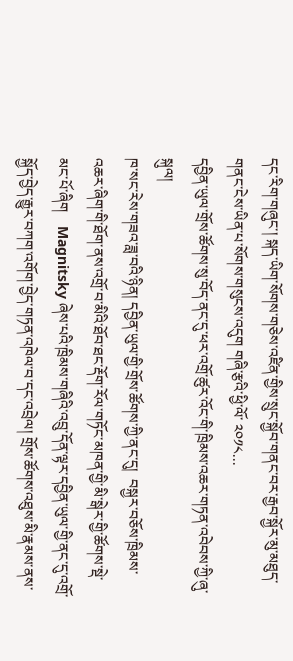དང་རིག་གཞུང་། སྐད་ཡིག་སོགས་གཅེས་འཛིན་གྱིས་སྲུང་སྐྱོབ་གནང་བར་རྒྱབ་སྐྱོར་མུ་མཐུད་གནང་ངེས་ཡིན་པ་སོགས་གསུངས་འདུག གཞི་རྩའི་ཕྱི་ལོ་ ༢༠༡༨...
དབྱིན་ཡུལ་གྲོས་ཚོགས་སུ་བོད་ནང་དུ་ཕར་འགྲོ་ཚུར་འོང་གི་ཁྲིམས་འཆར་གཏན་འབེབས་ཀྱི་ཞུ་སྐུལ།
ཁ་སང་རེས་གཟའ་ཟླ་བའི་ཉིན། དབྱིན་ཡུལ་གྱི་གྲོས་ཚོགས་ཀྱི་ནང་དུ།  བསྐྱར་བཅོས་ཁྲིམས་འཆར་ཞིག་གི་ཐོག་ནས་འགྲོ་བ་མིའི་ཐོབ་ཐང་རྡོག་རོལ་གཏོང་མཁན་གྱི་མི་སྒེར་གྱི་ཚོགས་སྡེ་མང་པོ་ཞིག    Magnitsky ཞེས་པའི་ཁྲིམས་གཞིའི་འབྲུ་དོན་ལྟར་དབྱིན་ཡུལ་གྱི་ནང་དུ་འགྲོ་སྐྱོད་བྱེད་རྒྱུར་བཀག་འགོག་བྱེད་གཏན་འཁེལ་བ་དང་འབྲེལ། གྲོས་ཚོགས་འཐུས་མི་རྣམས་ནས་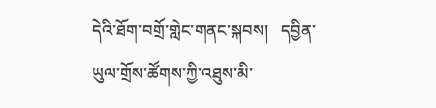དེའི་ཐོག་བགྲོ་གླེང་གནང་སྐབས།   དབྱིན་ཡུལ་གྲོས་ཚོགས་ཀྱི་འཐུས་མི་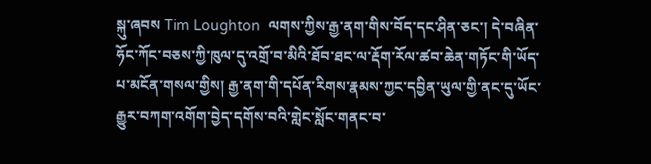སྐུ་ཞབས Tim Loughton  ལགས་ཀྱིས་རྒྱ་ནག་གིས་བོད་དང་ཤིན་ཅང་། དེ་བཞིན་ཧོང་ཀོང་བཅས་ཀྱི་ཁུལ་དུ་འགྲོ་བ་མིའི་ཐོབ་ཐང་ལ་རྡོག་རོལ་ཚབ་ཆེན་གཏོང་གི་ཡོད་པ་མངོན་གསལ་གྱིས། རྒྱ་ནག་གི་དཔོན་རིགས་རྣམས་ཀྱང་དབྱིན་ཡུལ་གྱི་ནང་དུ་ཡོང་རྒྱུར་བཀག་འགོག་བྱེད་དགོས་བའི་གླེང་སློང་གནང་བ་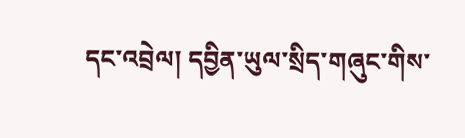དང་འབྲེལ། དབྱིན་ཡུལ་སྲིད་གཞུང་གིས་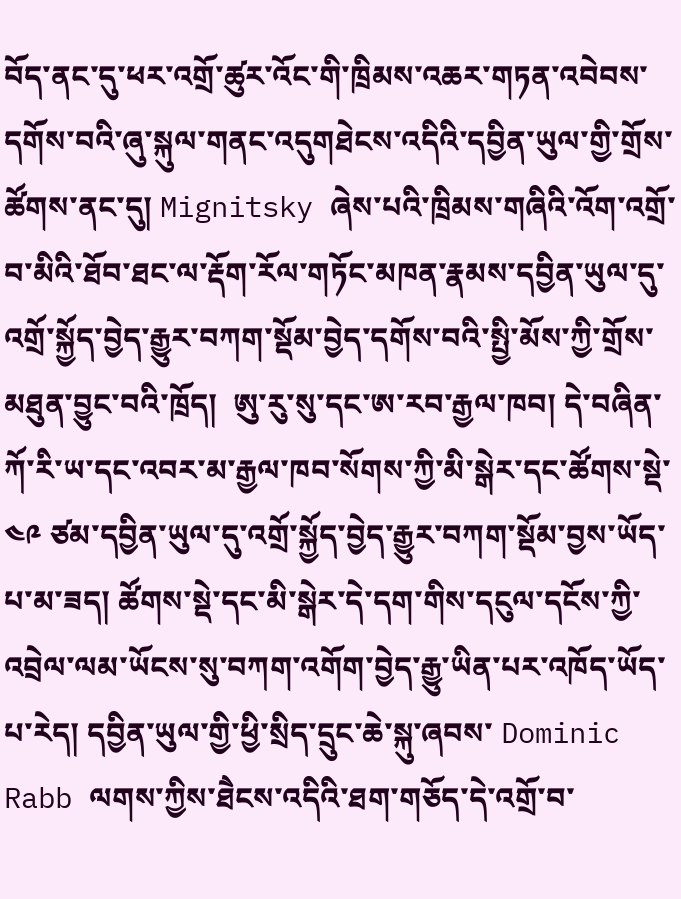བོད་ནང་དུ་ཕར་འགྲོ་ཚུར་འོང་གི་ཁྲིམས་འཆར་གཏན་འབེབས་དགོས་བའི་ཞུ་སྐུལ་གནང་འདུགཐེངས་འདིའི་དབྱིན་ཡུལ་གྱི་གྲོས་ཚོགས་ནང་དུ། Mignitsky ཞེས་པའི་ཁྲིམས་གཞིའི་འོག་འགྲོ་བ་མིའི་ཐོབ་ཐང་ལ་རྡོག་རོལ་གཏོང་མཁན་རྣམས་དབྱིན་ཡུལ་དུ་འགྲོ་སྐྱོད་བྱེད་རྒྱུར་བཀག་སྡོམ་བྱེད་དགོས་བའི་སྤྱི་མོས་ཀྱི་གྲོས་མཐུན་བྱུང་བའི་ཁྲོད།  ཨུ་རུ་སུ་དང་ཨ་རབ་རྒྱལ་ཁབ། དེ་བཞིན་ཀོ་རི་ཡ་དང་འབར་མ་རྒྱལ་ཁབ་སོགས་ཀྱི་མི་སྒེར་དང་ཚོགས་སྡེ་ ༤༩ ཙམ་དབྱིན་ཡུལ་དུ་འགྲོ་སྐྱོད་བྱེད་རྒྱུར་བཀག་སྡོམ་བྱས་ཡོད་པ་མ་ཟད། ཚོགས་སྡེ་དང་མི་སྒེར་དེ་དག་གིས་དངུལ་དངོས་ཀྱི་འབྲེལ་ལམ་ཡོངས་སུ་བཀག་འགོག་བྱེད་རྒྱུ་ཡིན་པར་འཁོད་ཡོད་པ་རེད། དབྱིན་ཡུལ་གྱི་ཕྱི་སྲིད་དྲུང་ཆེ་སྐུ་ཞབས་ Dominic Rabb ལགས་ཀྱིས་ཐཻངས་འདིའི་ཐག་གཅོད་དེ་འགྲོ་བ་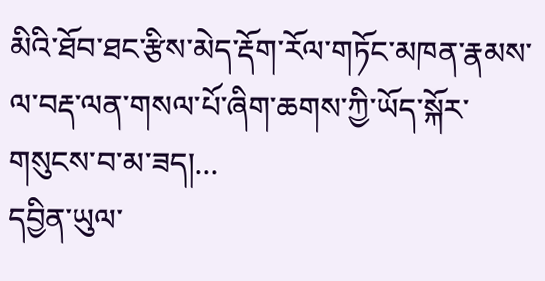མིའི་ཐོབ་ཐང་རྩིས་མེད་རྡོག་རོལ་གཏོང་མཁན་རྣམས་ལ་བརྡ་ལན་གསལ་པོ་ཞིག་ཆགས་ཀྱི་ཡོད་སྐོར་གསུངས་བ་མ་ཟད།...
དབྱིན་ཡུལ་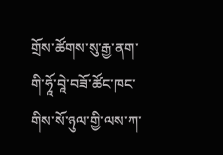གྲོས་ཚོགས་སུ་རྒྱ་ནག་གི་ཧཱོ་བཱེ་བཟོ་ཚོང་ཁང་གིས་སོ་ཉུལ་གྱི་ལས་ཀ་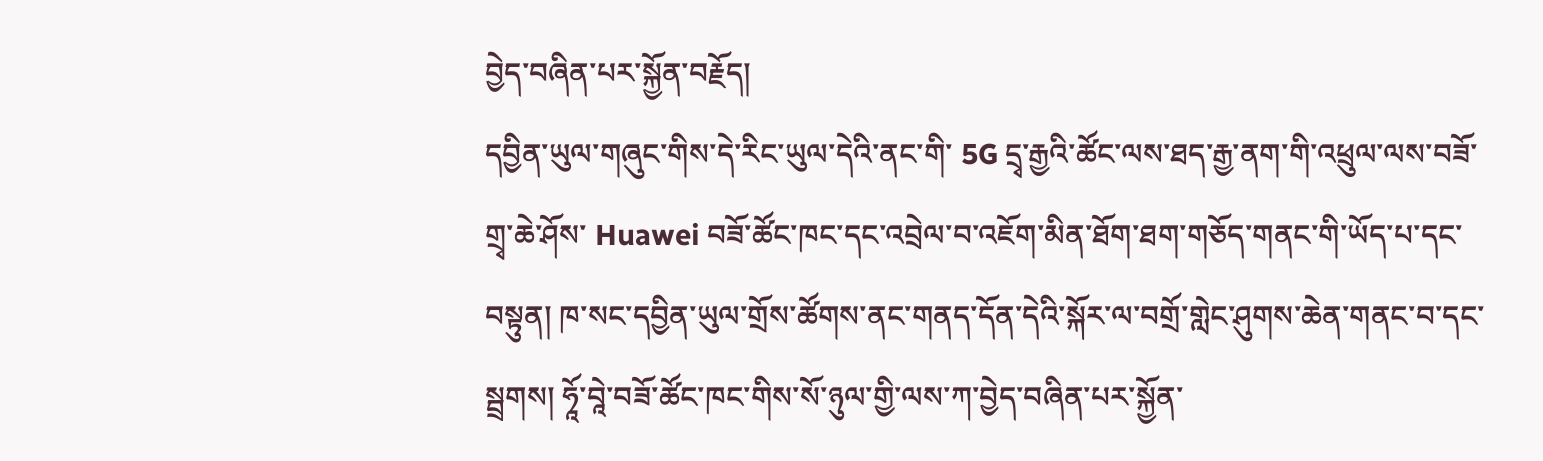བྱེད་བཞིན་པར་སྐྱོན་བརྗོད།
དབྱིན་ཡུལ་གཞུང་གིས་དེ་རིང་ཡུལ་དེའི་ནང་གི་ 5G དྲྭ་རྒྱའི་ཚོང་ལས་ཐད་རྒྱ་ནག་གི་འཕྲུལ་ལས་བཟོ་གྲྭ་ཆེ་ཤོས་ Huawei བཟོ་ཚོང་ཁང་དང་འབྲེལ་བ་འཇོག་མིན་ཐོག་ཐག་གཅོད་གནང་གི་ཡོད་པ་དང་བསྟུན། ཁ་སང་དབྱིན་ཡུལ་གྲོས་ཚོགས་ནང་གནད་དོན་དེའི་སྐོར་ལ་བགྲོ་གླེང་ཤུགས་ཆེན་གནང་བ་དང་སྦྲགས། ཧཱོ་བཱེ་བཟོ་ཚོང་ཁང་གིས་སོ་ཉུལ་གྱི་ལས་ཀ་བྱེད་བཞིན་པར་སྐྱོན་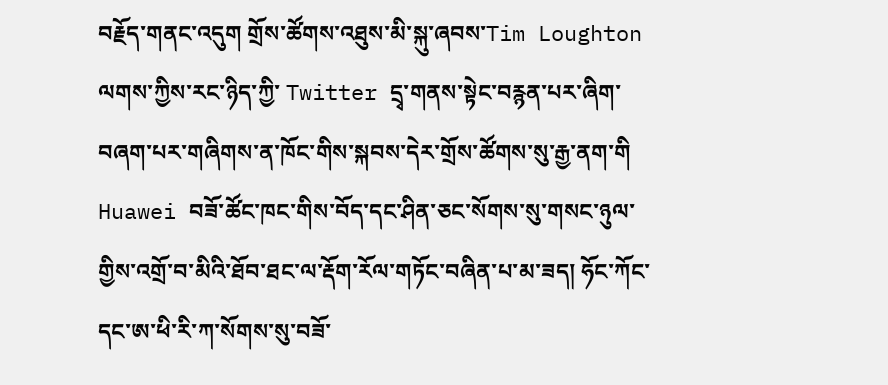བརྗོད་གནང་འདུག གྲོས་ཚོགས་འཐུས་མི་སྐུ་ཞབས་Tim Loughton ལགས་ཀྱིས་རང་ཉིད་ཀྱི་ Twitter དྲྭ་གནས་སྟེང་བརྙན་པར་ཞིག་བཞག་པར་གཞིགས་ན་ཁོང་གིས་སྐབས་དེར་གྲོས་ཚོགས་སུ་རྒྱ་ནག་གི Huawei བཟོ་ཚོང་ཁང་གིས་བོད་དང་ཤིན་ཅང་སོགས་སུ་གསང་ཉུལ་གྱིས་འགྲོ་བ་མིའི་ཐོབ་ཐང་ལ་རྡོག་རོལ་གཏོང་བཞིན་པ་མ་ཟད། ཧོང་ཀོང་དང་ཨ་ཕི་རི་ཀ་སོགས་སུ་བཟོ་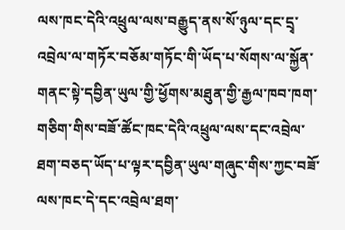ལས་ཁང་དེའི་འཕྲུལ་ལས་བརྒྱུད་ནས་སོ་ཉུལ་དང་དྲྭ་འབྲེལ་ལ་གཏོར་བཅོམ་གཏོང་གི་ཡོད་པ་སོགས་ལ་སྐྱོན་གནང་སྟེ་དབྱིན་ཡུལ་གྱི་ཕྱོགས་མཐུན་གྱི་རྒྱལ་ཁབ་ཁག་གཅིག་གིས་བཟོ་ཚོང་ཁང་དེའི་འཕྲུལ་ལས་དང་འབྲེལ་ཐག་བཅད་ཡོད་པ་ལྟར་དབྱིན་ཡུལ་གཞུང་གིས་ཀྱང་བཟོ་ལས་ཁང་དེ་དང་འབྲེལ་ཐག་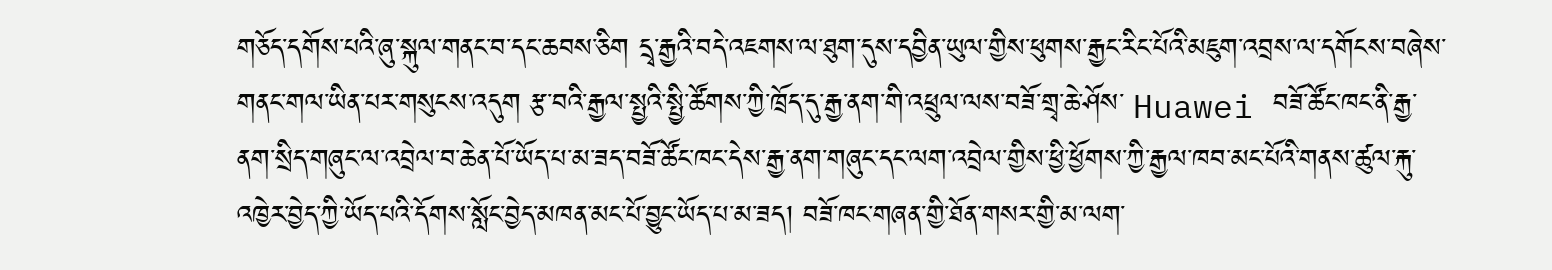གཅོད་དགོས་པའི་ཞུ་སྐུལ་གནང་བ་དང་ཆབས་ཅིག དྲྭ་རྒྱའི་བདེ་འཇགས་ལ་ཐུག་དུས་དབྱིན་ཡུལ་གྱིས་ཕུགས་རྒྱང་རིང་པོའི་མཇུག་འབྲས་ལ་དགོངས་བཞེས་གནང་གལ་ཡིན་པར་གསུངས་འདུག རྩ་བའི་རྒྱལ་སྤྱའི་སྤྱི་ཚོགས་ཀྱི་ཁྲོད་དུ་རྒྱ་ནག་གི་འཕྲུལ་ལས་བཟོ་གྲྭ་ཆེ་ཤོས་ Huawei བཟོ་ཚོང་ཁང་ནི་རྒྱ་ནག་སྲིད་གཞུང་ལ་འབྲེལ་བ་ཆེན་པོ་ཡོད་པ་མ་ཟད་བཟོ་ཚོང་ཁང་དེས་རྒྱ་ནག་གཞུང་དང་ལག་འབྲེལ་གྱིས་ཕྱི་ཕྱོགས་ཀྱི་རྒྱལ་ཁབ་མང་པོའི་གནས་ཚུལ་རྐུ་འཁྱེར་བྱེད་ཀྱི་ཡོད་པའི་དོགས་སློང་བྱེད་མཁན་མང་པོ་བྱུང་ཡོད་པ་མ་ཟད། བཟོ་ཁང་གཞན་གྱི་ཐོན་གསར་གྱི་མ་ལག་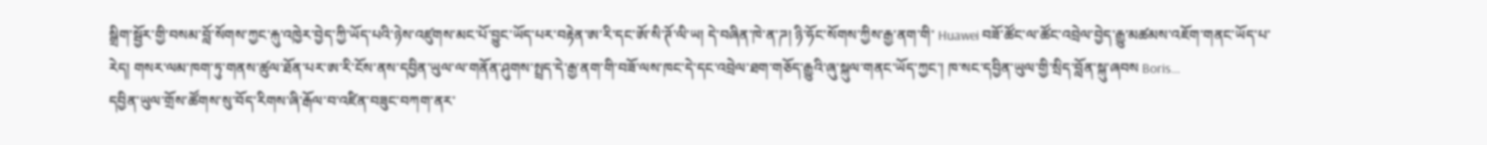སྒྲིག་སྦྱོར་གྱི་བསམ་བློ་སོགས་ཀྱང་རྐུ་འཁྱེར་བྱེད་ཀྱི་ཡོད་པའི་ཉེས་འཛུགས་མང་པོ་བྱུང་ཡོད་པར་བརྟེན་ཨ་རི་དང་ཨོ་སི་ཊོ་ལི་ཡ། དེ་བཞིན་ཁེ་ན་ཌ། ཉི་ཧོང་སོགས་ཀྱིས་རྒྱ་ནག་གི་ Huawei བཟོ་ཚོང་ལ་ཚོང་འབྲེལ་བྱེད་རྒྱུ་མཚམས་འཇོག་གནང་ཡོད་པ་རེད། གསར་ལམ་ཁག་ཏུ་གནས་ཚུལ་ཐོན་པར་ཨ་རི་ངོས་ནས་དབྱིན་ཡུལ་ལ་གནོན་ཤུགས་སྤྲད་དེ་རྒྱ་ནག་གི་བཟོ་ལས་ཁང་དེ་དང་འབྲེལ་ཐག་གཅོད་རྒྱུའི་ཞུ་སྐུལ་གནང་ཡོད་ཀྱང་། ཁ་སང་དབྱིན་ཡུལ་གྱི་སྲིད་བློན་སྐུ་ཞབས Boris...
དབྱིན་ཡུལ་གྲོས་ཚོགས་སུ་བོད་རིགས་ཞི་རྒོལ་བ་འཛིན་བཟུང་བཀག་ནར་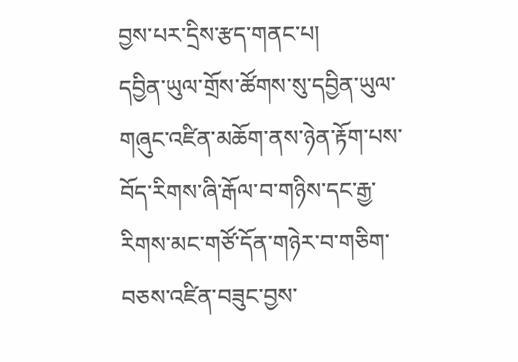བྱས་པར་དྲིས་རྩད་གནང་པ།
དབྱིན་ཡུལ་གྲོས་ཚོགས་སུ་དབྱིན་ཡུལ་གཞུང་འཛིན་མཆོག་ནས་ཉེན་རྟོག་པས་བོད་རིགས་ཞི་རྒོལ་བ་གཉིས་དང་རྒྱ་རིགས་མང་གཙོ་དོན་གཉེར་བ་གཅིག་བཅས་འཛིན་བཟུང་བྱས་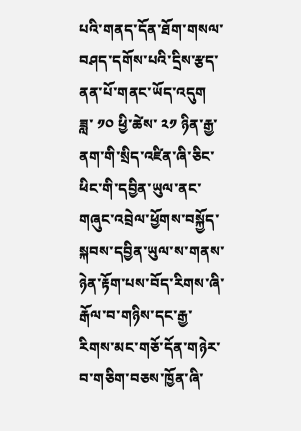པའི་གནད་དོན་ཐོག་གསལ་བཤད་དགོས་པའི་དྲིས་རྩད་ནན་པོ་གནང་ཡོད་འདུག  ཟླ་ ༡༠ ཕྱི་ཚེས་ ༢༡ ཉིན་རྒྱ་ནག་གི་སྲིད་འཛིན་ཞི་ཅིང་ཕིང་གི་དབྱིན་ཡུལ་ནང་གཞུང་འབྲེལ་ཕྱོགས་བསྐྱོད་སྐབས་དབྱིན་ཡུལ་ས་གནས་ཉེན་རྟོག་པས་བོད་རིགས་ཞི་རྒོལ་བ་གཉིས་དང་རྒྱ་རིགས་མང་གཅོ་དོན་གཉེར་བ་གཅིག་བཅས་ཁྱོན་ཞི་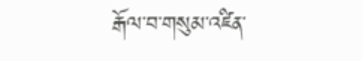རྒོལ་བ་གསུམ་འཛིན་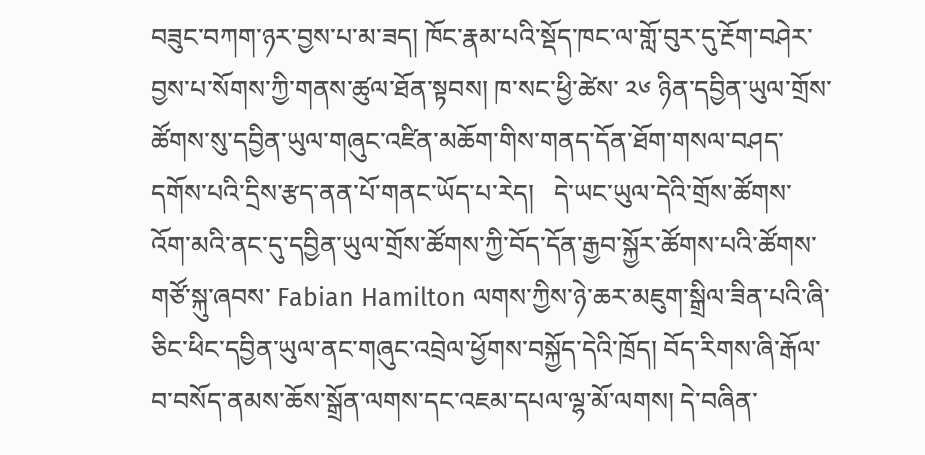བཟུང་བཀག་ཉར་བྱས་པ་མ་ཟད། ཁོང་རྣམ་པའི་སྡོད་ཁང་ལ་གློ་བུར་དུ་རྔོག་བཤེར་བྱས་པ་སོགས་ཀྱི་གནས་ཚུལ་ཐོན་སྟབས། ཁ་སང་ཕྱི་ཚེས་ ༢༦ ཉིན་དབྱིན་ཡུལ་གྲོས་ཚོགས་སུ་དབྱིན་ཡུལ་གཞུང་འཛིན་མཆོག་གིས་གནད་དོན་ཐོག་གསལ་བཤད་དགོས་པའི་དྲིས་རྩད་ནན་པོ་གནང་ཡོད་པ་རེད།   དེ་ཡང་ཡུལ་དེའི་གྲོས་ཚོགས་འོག་མའི་ནང་དུ་དབྱིན་ཡུལ་གྲོས་ཚོགས་ཀྱི་བོད་དོན་རྒྱབ་སྐྱོར་ཚོགས་པའི་ཚོགས་གཙོ་སྐུ་ཞབས་ Fabian Hamilton ལགས་ཀྱིས་ཉེ་ཆར་མཇུག་སྒྲིལ་ཟིན་པའི་ཞི་ཅིང་ཕིང་དབྱིན་ཡུལ་ནང་གཞུང་འབྲེལ་ཕྱོགས་བསྐྱོད་དེའི་ཁྲོད། བོད་རིགས་ཞི་རྒོལ་བ་བསོད་ནམས་ཆོས་སྒྲོན་ལགས་དང་འཇམ་དཔལ་ལྷ་མོ་ལགས། དེ་བཞིན་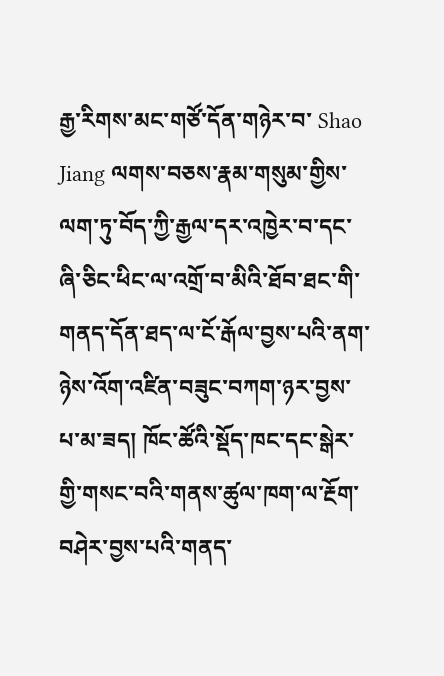རྒྱ་རིགས་མང་གཙོ་དོན་གཉེར་བ་ Shao Jiang ལགས་བཅས་རྣམ་གསུམ་གྱིས་ལག་ཏུ་བོད་ཀྱི་རྒྱལ་དར་འཁྱེར་བ་དང་ཞི་ཅིང་ཕིང་ལ་འགྲོ་བ་མིའི་ཐོབ་ཐང་གི་གནད་དོན་ཐད་ལ་ངོ་རྒོལ་བྱས་པའི་ནག་ཉེས་འོག་འཛིན་བཟུང་བཀག་ཉར་བྱས་པ་མ་ཟད། ཁོང་ཚོའི་སྡོད་ཁང་དང་སྒེར་གྱི་གསང་བའི་གནས་ཚུལ་ཁག་ལ་རྔོག་བཤེར་བྱས་པའི་གནད་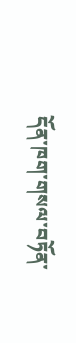དོན་ཁག་གསལ་བཏོན་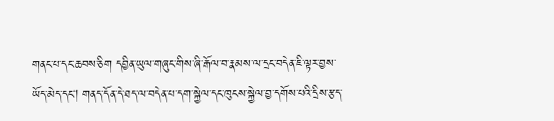གནང་པ་དང་ཆབས་ཅིག དབྱིན་ཡུལ་གཞུང་གིས་ཞི་རྒོལ་བ་རྣམས་ལ་དྲང་བདེན་ཇི་ལྟར་བྱས་ཡོད་མེད་དང། གནད་དོན་དེ་ཐད་ལ་བདེན་པ་དག་སྐྱེལ་དང་ཁུངས་སྐྱེལ་བྱ་དགོས་པའི་དྲིས་རྩད་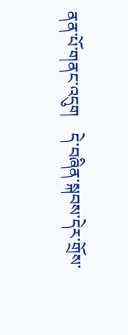ནན་པོ་གནང་འདུག    དེ་བཞིན་སྐབས་དེར་གྲོས་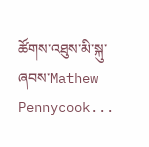ཚོགས་འཐུས་མི་སྐུ་ཞབས་Mathew Pennycook...